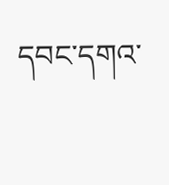དབང་དགའ་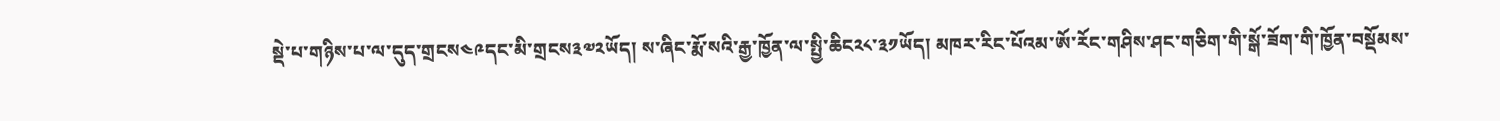སྡེ་པ་གཉིས་པ་ལ་དུད་གྲངས༤༩དང་མི་གྲངས༣༧༢ཡོད། ས་ཞིང་རྨོ་སའི་རྒྱ་ཁྱོན་ལ་སྤྱི་ཆིང༢༨་༣༡ཡོད། མཁར་རིང་པོའམ་ཨོ་རོང་གཤིས་ཤང་གཅིག་གི་སྒོ་ཟོག་གི་ཁྱོན་བསྡོམས་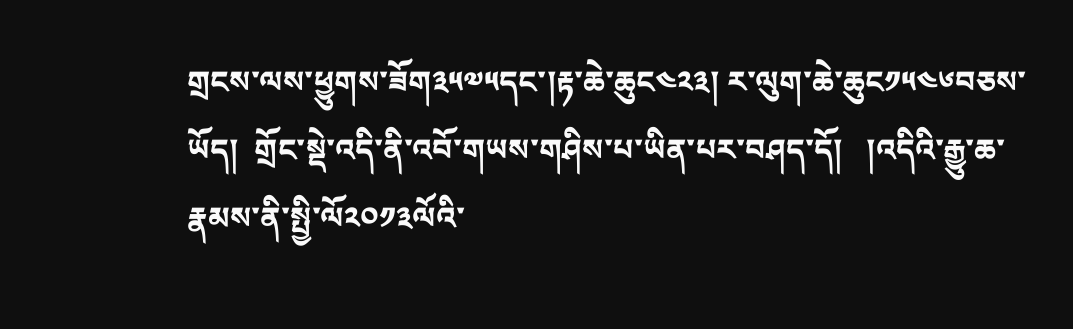གྲངས་ལས་ཕྱུགས་ཟོག༣༥༧༥དང་།རྟ་ཆེ་ཆུང༤༢༣། ར་ལུག་ཆེ་ཆུང༡༥༤༦བཅས་ཡོད།  གྲོང་སྡེ་འདི་ནི་འབོ་གཡས་གཤིས་པ་ཡིན་པར་བཤད་དོ།   །འདིའི་རྒྱུ་ཆ་རྣམས་ནི་སྤྱི་ལོ༢༠༡༣ལོའི་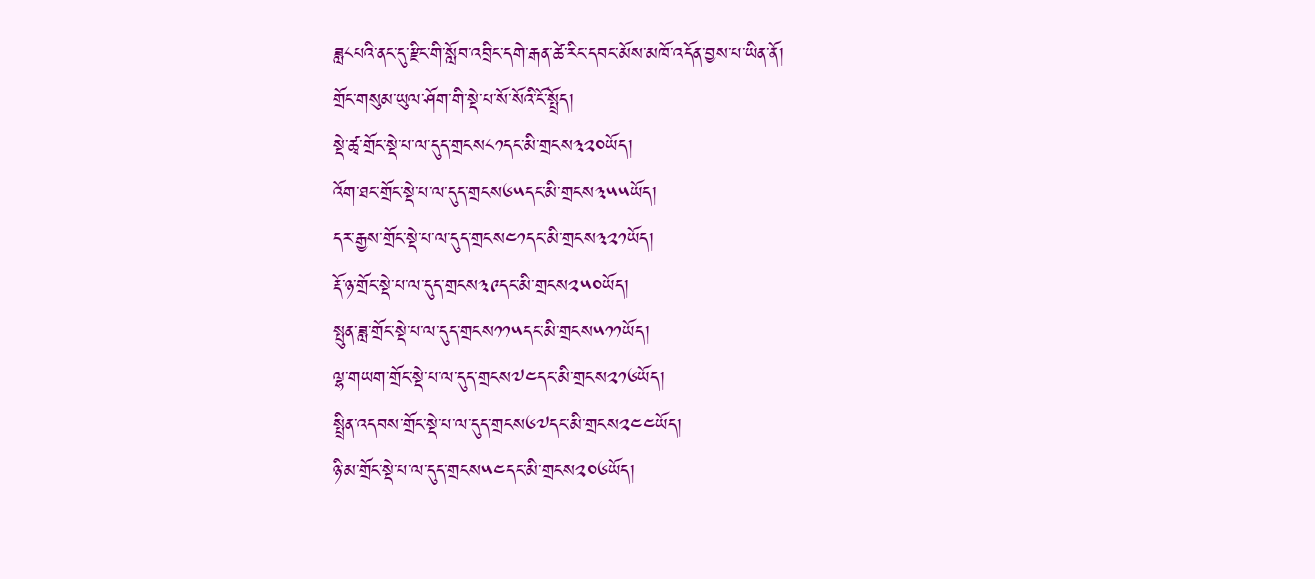ཟླ༨པའི་ནང་དུ་རྫིང་གི་སློབ་འབྲིང་དགེ་རྒན་ཚེ་རིང་དབང་མོས་མཁོ་འདོན་བྱས་པ་ཡིན་ནོ།
གྲོང་གསུམ་ཡུལ་ཤོག་གི་སྡེ་པ་སོ་སོའི་ངོ་སྤྲོད།
སྡེ་ཚྭ་གྲོང་སྡེ་པ་ལ་དུད་གྲངས༨༡དང་མི་གྲངས༣༢༠ཡོད།
འོག་ཐང་གྲོང་སྡེ་པ་ལ་དུད་གྲངས༦༥དང་མི་གྲངས༣༥༥ཡོད།
དར་རྒྱས་གྲོང་སྡེ་པ་ལ་དུད་གྲངས༤༡དང་མི་གྲངས༣༢༡ཡོད།
རྡོ་ཉ་གྲོང་སྡེ་པ་ལ་དུད་གྲངས༣༩དང་མི་གྲངས༢༥༠ཡོད།
སྤུན་ཟླ་གྲོང་སྡེ་པ་ལ་དུད་གྲངས༡༡༥དང་མི་གྲངས༥༡༡ཡོད།
ལྷ་གཡག་གྲོང་སྡེ་པ་ལ་དུད་གྲངས༧༤དང་མི་གྲངས༢༡༦ཡོད།
སྤྲིན་འདབས་གྲོང་སྡེ་པ་ལ་དུད་གྲངས༦༧དང་མི་གྲངས༢༤༤ཡོད།
ཉི་མ་གྲོང་སྡེ་པ་ལ་དུད་གྲངས༥༤དང་མི་གྲངས༢༠༦ཡོད།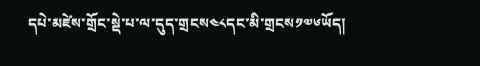དཔེ་མཛེས་གྲོང་སྡེ་པ་ལ་དུད་གྲངས༤༨དང་མི་གྲངས༡༧༦ཡོད།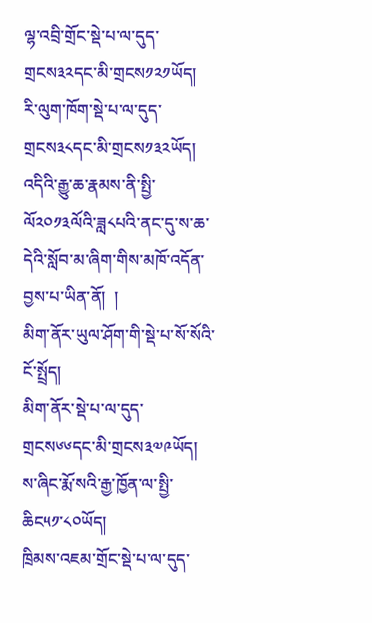ལྷ་འབྲི་གྲོང་སྡེ་པ་ལ་དུད་གྲངས༣༢དང་མི་གྲངས༡༢༡ཡོད།
རི་ལུག་ཁོག་སྡེ་པ་ལ་དུད་གྲངས༣༨དང་མི་གྲངས༡༣༢ཡོད། འདིའི་རྒྱུ་ཆ་རྣམས་ནི་སྤྱི་ལོ༢༠༡༣ལོའི་ཟླ༨པའི་ནང་དུ་ས་ཆ་དེའི་སློབ་མ་ཞིག་གིས་མཁོ་འདོན་བྱས་པ་ཡིན་ནོ།  །
མིག་ནོར་ཡུལ་ཤོག་གི་སྡེ་པ་སོ་སོའི་ངོ་སྤྲོད།
མིག་ནོར་སྡེ་པ་ལ་དུད་གྲངས༦༦དང་མི་གྲངས༣༧༩ཡོད། ས་ཞིང་རྨོ་སའི་རྒྱ་ཁྱོན་ལ་སྤྱི་ཆིང༥༡་༨༠ཡོད།
ཁྲིམས་འཇམ་གྲོང་སྡེ་པ་ལ་དུད་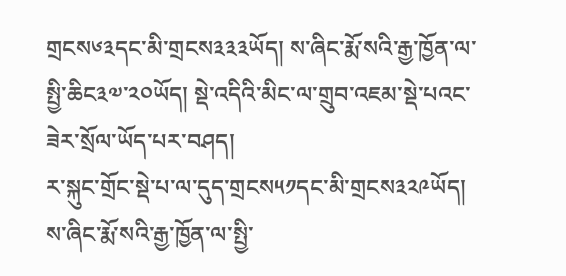གྲངས༦༣དང་མི་གྲངས༣༣༣ཡོད། ས་ཞིང་རྨོ་སའི་རྒྱ་ཁྱོན་ལ་སྤྱི་ཆིང༣༧་༢༠ཡོད། སྡེ་འདིའི་མིང་ལ་གྲུབ་འཇམ་སྡེ་པའང་ཟེར་སྲོལ་ཡོད་པར་བཤད།
ར་སྐུང་གྲོང་སྡེ་པ་ལ་དུད་གྲངས༥༡དང་མི་གྲངས༣༢༩ཡོད། ས་ཞིང་རྨོ་སའི་རྒྱ་ཁྱོན་ལ་སྤྱི་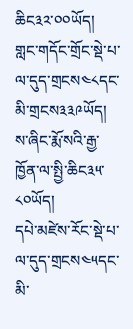ཆིང༣༢་༠༠ཡོད།
གླང་གདོང་གྲོང་སྡེ་པ་ལ་དུད་གྲངས༤༨དང་མི་གྲངས༣༣༩ཡོད། ས་ཞིང་རྨོ་སའི་རྒྱ་ཁྱོན་ལ་སྤྱི་ཆིང༣༥་༨༠ཡོད།
དཔེ་མཛེས་རོང་སྡེ་པ་ལ་དུད་གྲངས༤༥དང་མི་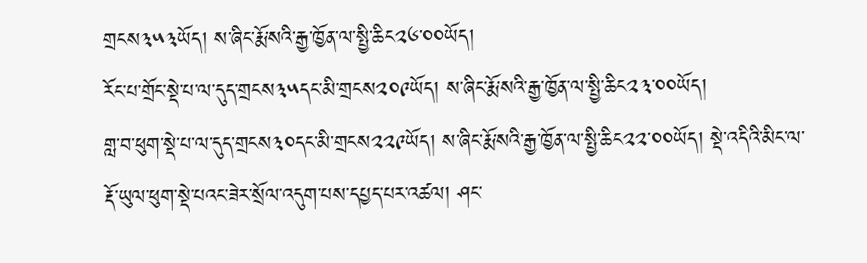གྲངས༣༥༣ཡོད། ས་ཞིང་རྨོ་སའི་རྒྱ་ཁྱོན་ལ་སྤྱི་ཆིང༢༦་༠༠ཡོད།
རོང་པ་གྲོང་སྡེ་པ་ལ་དུད་གྲངས༣༥དང་མི་གྲངས༢༠༩ཡོད། ས་ཞིང་རྨོ་སའི་རྒྱ་ཁྱོན་ལ་སྤྱི་ཆིང༢༣་༠༠ཡོད།
གླ་བ་ཕུག་སྡེ་པ་ལ་དུད་གྲངས༣༠དང་མི་གྲངས༢༢༩ཡོད། ས་ཞིང་རྨོ་སའི་རྒྱ་ཁྱོན་ལ་སྤྱི་ཆིང༢༢་༠༠ཡོད། སྡེ་འདིའི་མིང་ལ་རྡོ་ཡུལ་ཕུག་སྡེ་པའང་ཟེར་སྲོལ་འདུག་པས་དཔྱད་པར་འཚལ། ཤང་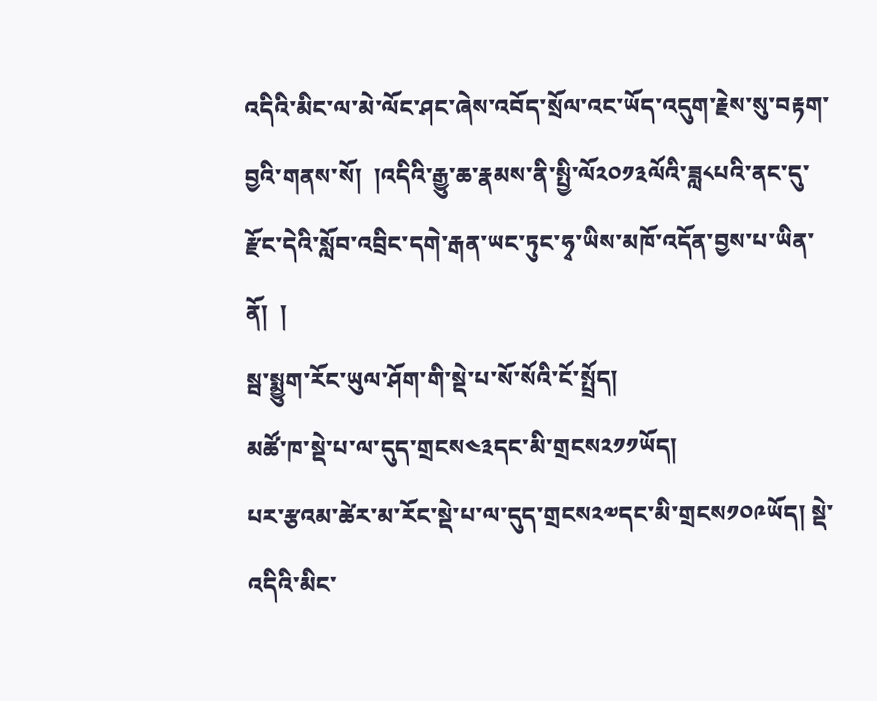འདིའི་མིང་ལ་མེ་ལོང་ཤང་ཞེས་འབོད་སྲོལ་འང་ཡོད་འདུག་རྗེས་སུ་བརྟག་བྱའི་གནས་སོ།  །འདིའི་རྒྱུ་ཆ་རྣམས་ནི་སྤྱི་ལོ༢༠༡༣ལོའི་ཟླ༨པའི་ནང་དུ་རྫོང་དེའི་སློབ་འབྲིང་དགེ་རྒན་ཡང་ཏུང་ཧྭ་ཡིས་མཁོ་འདོན་བྱས་པ་ཡིན་ནོ།  །
སྦ་སྨྱུག་རོང་ཡུལ་ཤོག་གི་སྡེ་པ་སོ་སོའི་ངོ་སྤྲོད།
མཚོ་ཁ་སྡེ་པ་ལ་དུད་གྲངས༤༣དང་མི་གྲངས༢༡༡ཡོད།
པར་རྩའམ་ཚེར་མ་རོང་སྡེ་པ་ལ་དུད་གྲངས༢༧དང་མི་གྲངས༡༠༩ཡོད། སྡེ་འདིའི་མིང་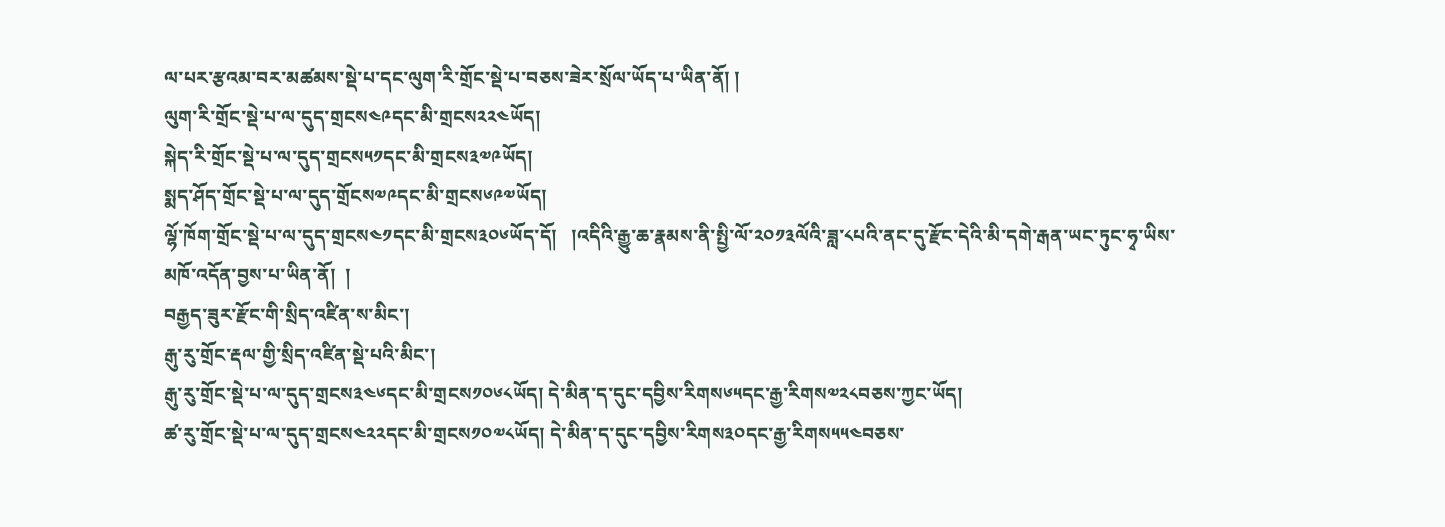ལ་པར་རྩའམ་བར་མཚམས་སྡེ་པ་དང་ལུག་རི་གྲོང་སྡེ་པ་བཅས་ཟེར་སྲོལ་ཡོད་པ་ཡིན་ནོ། །
ལུག་རི་གྲོང་སྡེ་པ་ལ་དུད་གྲངས༤༩དང་མི་གྲངས༢༢༤ཡོད།
སྐེད་རི་གྲོང་སྡེ་པ་ལ་དུད་གྲངས༥༡དང་མི་གྲངས༣༧༩ཡོད།
སྨད་ཤོད་གྲོང་སྡེ་པ་ལ་དུད་གྲོངས༧༩དང་མི་གྲངས༦༩༧ཡོད།
ལྷོ་ཁོག་གྲོང་སྡེ་པ་ལ་དུད་གྲངས༤༡དང་མི་གྲངས༣༠༦ཡོད་དོ།   །འདིའི་རྒྱུ་ཆ་རྣམས་ནི་སྤྱི་ལོ་༢༠༡༣ལོའི་ཟླ་༨པའི་ནང་དུ་རྫོང་དེའི་མི་དགེ་རྒན་ཡང་ཏུང་ཧྭ་ཡིས་མཁོ་འདོན་བྱས་པ་ཡིན་ནོ།  །
བརྒྱད་ཟུར་རྫོང་གི་སྲིད་འཛིན་ས་མིང་།
རྒུ་རུ་གྲོང་རྡལ་གྱི་སྲིད་འཛིན་སྡེ་པའི་མིང་།
རྒུ་རུ་གྲོང་སྡེ་པ་ལ་དུད་གྲངས༣༤༦དང་མི་གྲངས༡༠༦༨ཡོད། དེ་མིན་ད་དུང་དབྱིས་རིགས༦༥དང་རྒྱ་རིགས༧༢༨བཅས་ཀྱང་ཡོད།
ཚ་རུ་གྲོང་སྡེ་པ་ལ་དུད་གྲངས༤༢༢དང་མི་གྲངས༡༠༧༨ཡོད། དེ་མིན་ད་དུང་དབྱིས་རིགས༣༠དང་རྒྱ་རིགས༥༥༤བཅས་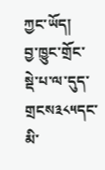ཀྱང་ཡོད།
བྱ་ཁྱུང་གྲོང་སྡེ་པ་ལ་དུད་གྲངས༣༨༥དང་མི་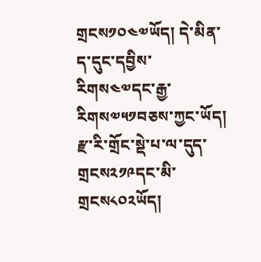གྲངས༡༠༤༧ཡོད། དེ་མིན་ད་དུང་དབྱིས་རིགས༤༧དང་རྒྱ་རིགས༧༥༡བཅས་ཀྱང་ཡོད།
རྫ་རི་གྲོང་སྡེ་པ་ལ་དུད་གྲངས༢༡༩དང་མི་གྲངས༨༠༢ཡོད།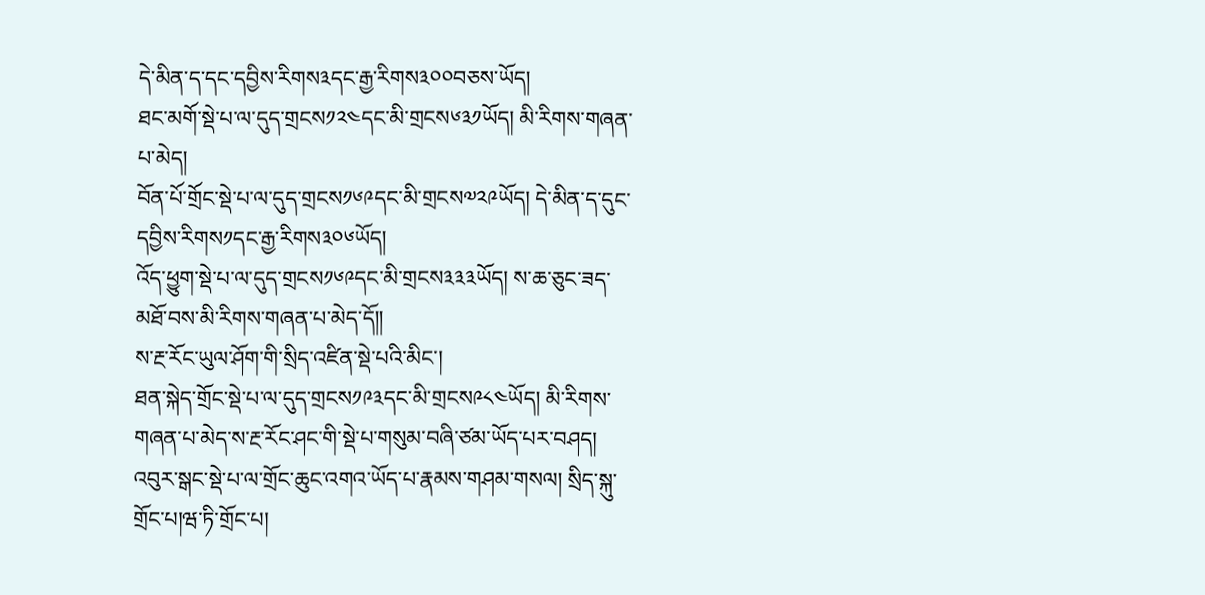དེ་མིན་ད་དང་དབྱིས་རིགས༣དང་རྒྱ་རིགས༣༠༠བཅས་ཡོད།
ཐང་མགོ་སྡེ་པ་ལ་དུད་གྲངས༡༢༤དང་མི་གྲངས༦༣༡ཡོད། མི་རིགས་གཞན་པ་མེད།
བོན་པོ་གྲོང་སྡེ་པ་ལ་དུད་གྲངས༡༦༩དང་མི་གྲངས༧༢༩ཡོད། དེ་མིན་ད་དུང་དབྱིས་རིགས༡དང་རྒྱ་རིགས༣༠༦ཡོད།
འོད་ཕྱུག་སྡེ་པ་ལ་དུད་གྲངས༡༦༩དང་མི་གྲངས༣༣༣ཡོད། ས་ཆ་ཅུང་ཟད་མཐོ་བས་མི་རིགས་གཞན་པ་མེད་དོ།།
ས་རྔ་རོང་ཡུལ་ཤོག་གི་སྲིད་འཛིན་སྡེ་པའི་མིང་།
ཐན་སྐེད་གྲོང་སྡེ་པ་ལ་དུད་གྲངས༡༩༣དང་མི་གྲངས༩༨༤ཡོད། མི་རིགས་གཞན་པ་མེད་ས་རྔ་རོང་ཤང་གི་སྡེ་པ་གསུམ་བཞི་ཙམ་ཡོད་པར་བཤད།
འབུར་སྒང་སྡེ་པ་ལ་གྲོང་ཆུང་འགའ་ཡོད་པ་རྣམས་གཤམ་གསལ། སྲིད་སྐུ་གྲོང་པ།ཝ་ཏི་གྲོང་པ།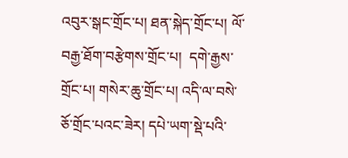འབུར་སྒང་གྲོང་པ། ཐན་སྐེད་གྲོང་པ། ལོ་བརྒྱ་ཐོག་བརྩེགས་གྲོང་པ།  དགེ་རྒྱས་གྲོང་པ། གསེར་ཆུ་གྲོང་པ། འདི་ལ་བསེ་ཅོ་གྲོང་པའང་ཟེར། དཔེ་ཡག་སྡེ་པའི་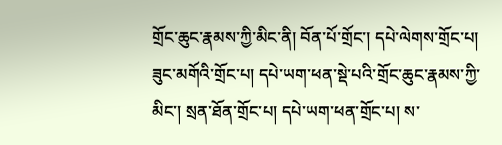གྲོང་ཆུང་རྣམས་ཀྱི་མིང་ནི། བོན་པོ་གྲོང་། དཔེ་ལེགས་གྲོང་པ། ཟུང་མགོའི་གྲོང་པ། དཔེ་ཡག་ཕན་སྡེ་པའི་གྲོང་ཆུང་རྣམས་ཀྱི་མིང་། སྲན་ཐོན་གྲོང་པ། དཔེ་ཡག་ཕན་གྲོང་པ། ས་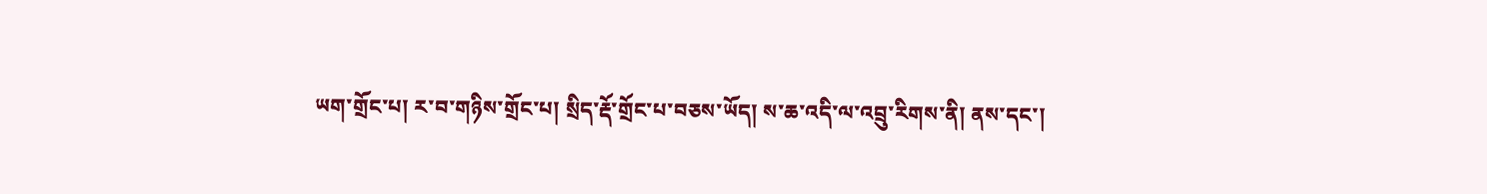ཡག་གྲོང་པ། ར་བ་གཉིས་གྲོང་པ། སྲིད་རྡོ་གྲོང་པ་བཅས་ཡོད། ས་ཆ་འདི་ལ་འབྲུ་རིགས་ནི། ནས་དང་།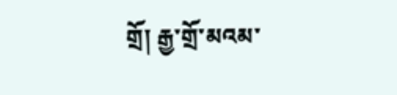གྲོ། རྒྱ་གྲོ་མའམ་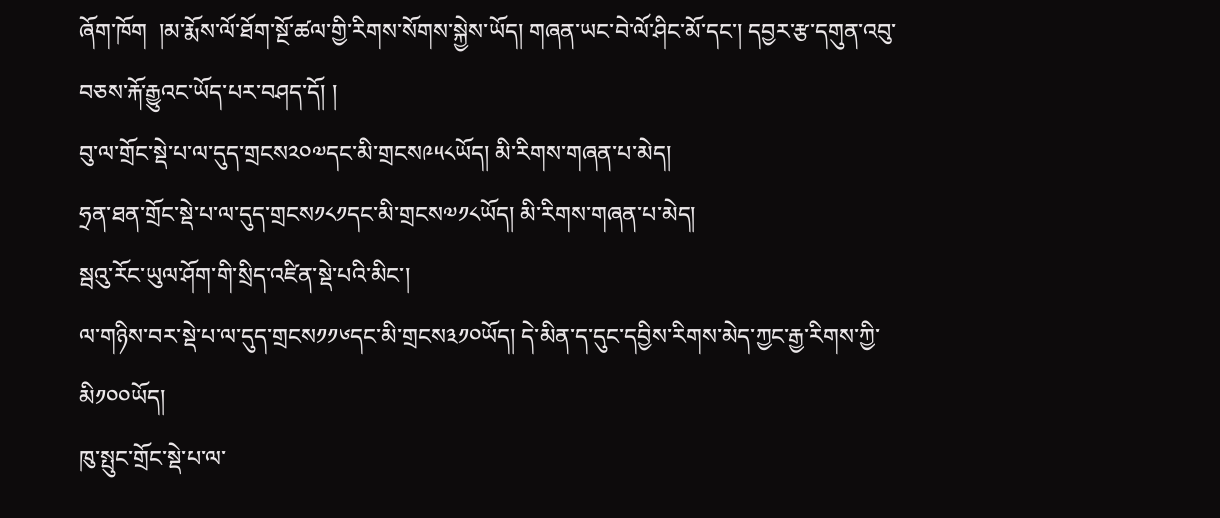ཞོག་ཁོག  །མ་རྨོས་ལོ་ཐོག་སྔོ་ཚལ་གྱི་རིགས་སོགས་སྐྱེས་ཡོད། གཞན་ཡང་བེ་ལོ་ཤིང་མོ་དང་། དབྱར་རྩ་དགུན་འབུ་བཅས་རྐོ་རྒྱུའང་ཡོད་པར་བཤད་དོ། །
བུ་ལ་གྲོང་སྡེ་པ་ལ་དུད་གྲངས༢༠༧དང་མི་གྲངས༩༥༨ཡོད། མི་རིགས་གཞན་པ་མེད།
ཧྲན་ཐན་གྲོང་སྡེ་པ་ལ་དུད་གྲངས༡༨༡དང་མི་གྲངས༧༡༨ཡོད། མི་རིགས་གཞན་པ་མེད།
སྦའུ་རོང་ཡུལ་ཤོག་གི་སྲིད་འཛིན་སྡེ་པའི་མིང་།
ལ་གཉིས་བར་སྡེ་པ་ལ་དུད་གྲངས༡༡༦དང་མི་གྲངས༣༡༠ཡོད། དེ་མིན་ད་དུང་དབྱིས་རིགས་མེད་ཀྱང་རྒྱ་རིགས་ཀྱི་མི༡༠༠ཡོད།
ཁུ་སྤུང་གྲོང་སྡེ་པ་ལ་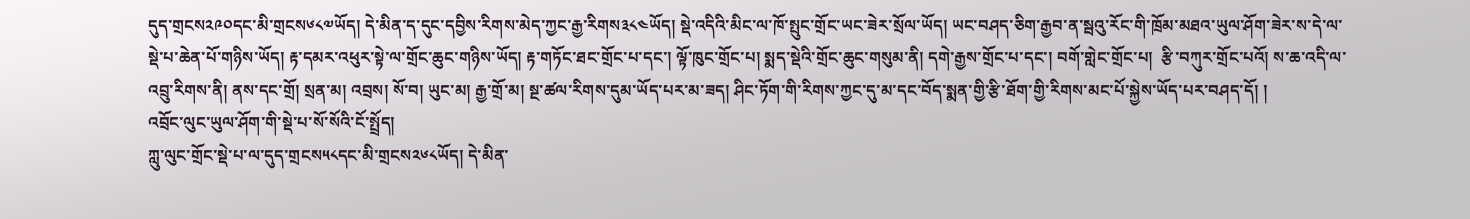དུད་གྲངས༢༩༠དང་མི་གྲངས༦༨༧ཡོད། དེ་མིན་ད་དུང་དབྱིས་རིགས་མེད་ཀྱང་རྒྱ་རིགས༣༨༤ཡོད། སྡེ་འདིའི་མིང་ལ་ཁོ་སྤུང་གྲོང་ཡང་ཟེར་སྲོལ་ཡོད། ཡང་བཤད་ཅིག་རྒྱབ་ན་སྦའུ་རོང་གི་ཁྲོམ་མཐའ་ཡུལ་ཤོག་ཟེར་ས་དེ་ལ་སྡེ་པ་ཆེན་པོ་གཉིས་ཡོད། རྟ་དམར་འཕུར་སྟེ་ལ་གྲོང་ཆུང་གཉིས་ཡོད། རྟ་གཏོང་ཐང་གྲོང་པ་དང་། ལྟོ་ཁུང་གྲོང་པ། སྨད་སྡེའི་གྲོང་ཆུང་གསུམ་ནི། དགེ་རྒྱས་གྲོང་པ་དང་། བགོ་གླེང་གྲོང་པ།  རྩི་བཀུར་གྲོང་པའོ། ས་ཆ་འདི་ལ་འབྲུ་རིགས་ནི། ནས་དང་གྲོ། སྲན་མ། འབྲས། སོ་བ། ཡུང་མ། རྒྱ་གྲོ་མ། སྔ་ཚལ་རིགས་དུམ་ཡོད་པར་མ་ཟད། ཤིང་ཏོག་གི་རིགས་ཀྱང་དུ་མ་དང་བོད་སྨན་གྱི་རྩི་ཐོག་གྱི་རིགས་མང་པོ་སྐྱེས་ཡོད་པར་བཤད་དོ། །
འབྲོང་ལུང་ཡུལ་ཤོག་གི་སྡེ་པ་སོ་སོའི་ངོ་སྤྲོད།
ཀླུ་ལུང་གྲོང་སྡེ་པ་ལ་དུད་གྲངས༥༨དང་མི་གྲངས༢༦༨ཡོད། དེ་མིན་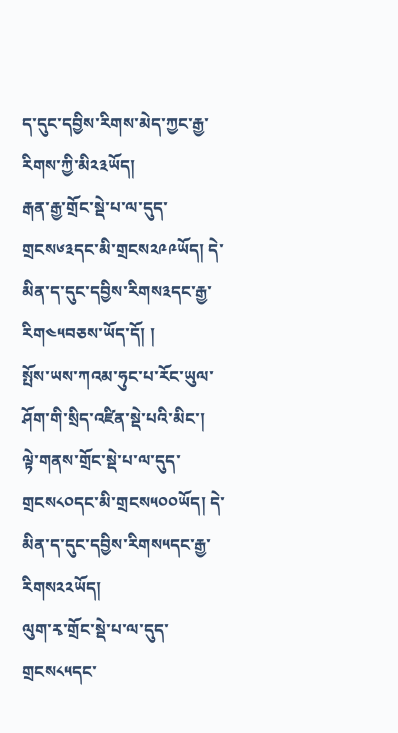ད་དུང་དབྱིས་རིགས་མེད་ཀྱང་རྒྱ་རིགས་ཀྱི་མི༢༣ཡོད།
རྒན་རྒྱ་གྲོང་སྡེ་པ་ལ་དུད་གྲངས༦༣དང་མི་གྲངས༢༩༩ཡོད། དེ་མིན་ད་དུང་དབྱིས་རིགས༣དང་རྒྱ་རིག༤༥བཅས་ཡོད་དོ། །
སྤོས་ཡས་ཀའམ་ཧུང་པ་རོང་ཡུལ་ཤོག་གི་སྲིད་འཛིན་སྡེ་པའི་མིང་།
ལྟེ་གནས་གྲོང་སྡེ་པ་ལ་དུད་གྲངས༨༠དང་མི་གྲངས༥༠༠ཡོད། དེ་མིན་ད་དུང་དབྱིས་རིགས༥དང་རྒྱ་རིགས༢༢ཡོད།
ལུག་རྭ་གྲོང་སྡེ་པ་ལ་དུད་གྲངས༨༥དང་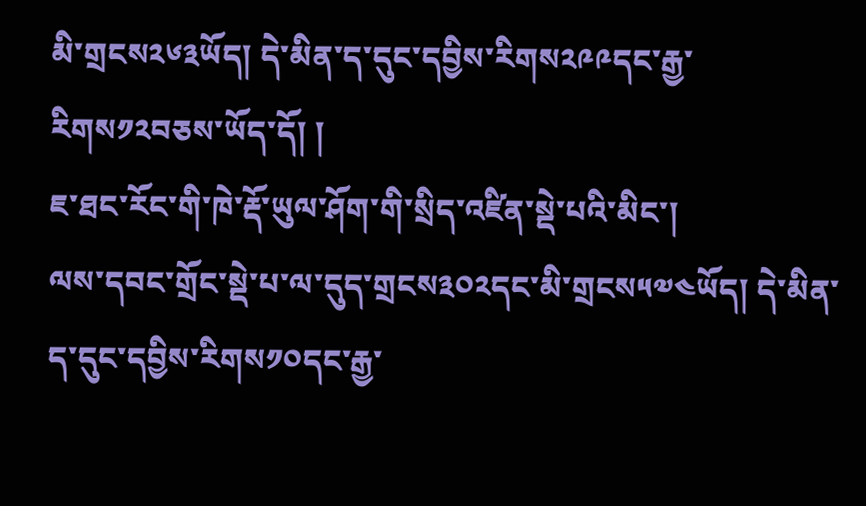མི་གྲངས༢༦༣ཡོད། དེ་མིན་ད་དུང་དབྱིས་རིགས༢༩༩དང་རྒྱ་རིགས༡༢བཅས་ཡོད་དོ། །
ཇ་ཐང་རོང་གི་ཁེ་རྡོ་ཡུལ་ཤོག་གི་སྲིད་འཛིན་སྡེ་པའི་མིང་།
ལས་དབང་གྲོང་སྡེ་པ་ལ་དུད་གྲངས༣༠༢དང་མི་གྲངས༥༧༤ཡོད། དེ་མིན་ད་དུང་དབྱིས་རིགས༡༠དང་རྒྱ་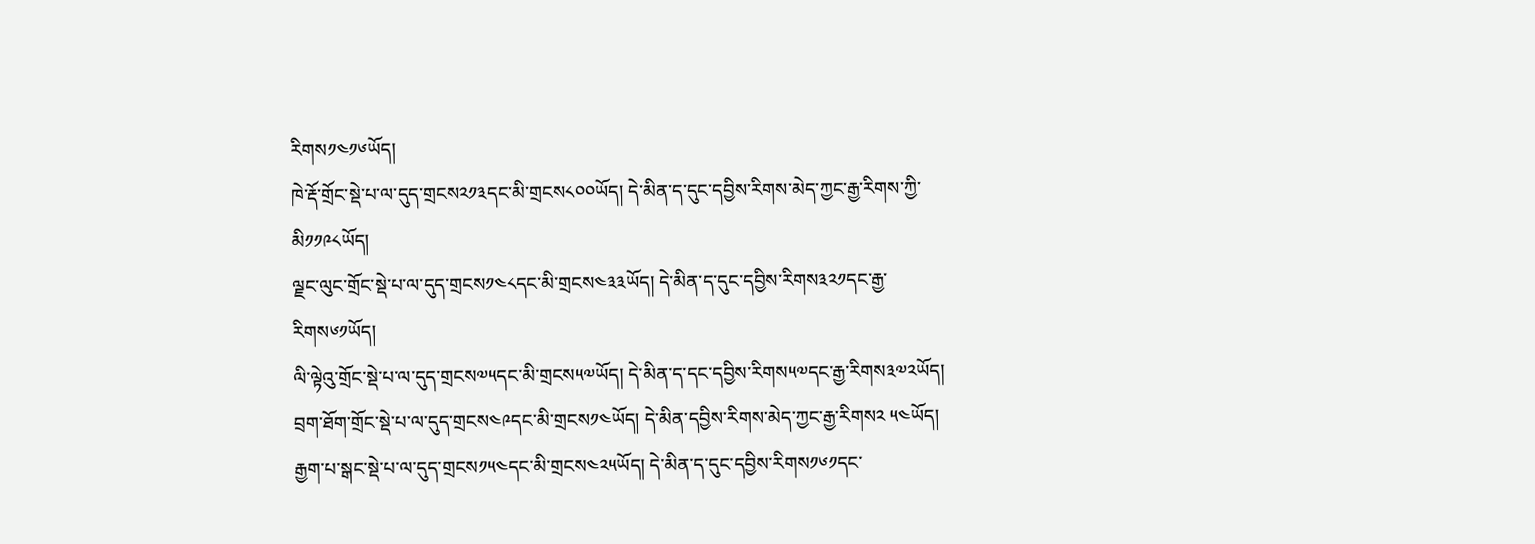རིགས༡༤༡༦ཡོད།
ཁེ་རྡོ་གྲོང་སྡེ་པ་ལ་དུད་གྲངས༢༡༣དང་མི་གྲངས༨༠༠ཡོད། དེ་མིན་ད་དུང་དབྱིས་རིགས་མེད་ཀྱང་རྒྱ་རིགས་ཀྱི་མི༡༡༩༨ཡོད།
ལྗང་ལུང་གྲོང་སྡེ་པ་ལ་དུད་གྲངས༡༤༨དང་མི་གྲངས༤༣༣ཡོད། དེ་མིན་ད་དུང་དབྱིས་རིགས༣༢༡དང་རྒྱ་རིགས༦༡ཡོད།
ལི་ལྟེའུ་གྲོང་སྡེ་པ་ལ་དུད་གྲངས༧༥དང་མི་གྲངས༥༧ཡོད། དེ་མིན་ད་དང་དབྱིས་རིགས༥༧དང་རྒྱ་རིགས༣༧༢ཡོད།
བྲག་ཐོག་གྲོང་སྡེ་པ་ལ་དུད་གྲངས༤༩དང་མི་གྲངས༡༤ཡོད། དེ་མིན་དབྱིས་རིགས་མེད་ཀྱང་རྒྱ་རིགས༢ ༥༤ཡོད།
རྒྱག་པ་སྒང་སྡེ་པ་ལ་དུད་གྲངས༡༥༤དང་མི་གྲངས༤༢༥ཡོད། དེ་མིན་ད་དུང་དབྱིས་རིགས༡༦༡དང་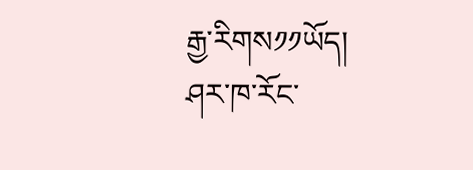རྒྱ་རིགས༡༡ཡོད།
ཤར་ཁ་རོང་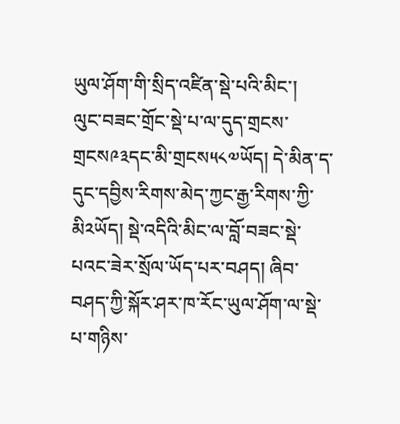ཡུལ་ཤོག་གི་སྲིད་འཛིན་སྡེ་པའི་མིང་།
ལུང་བཟང་གྲོང་སྡེ་པ་ལ་དུད་གྲངས་གྲངས༩༣དང་མི་གྲངས༥༨༧ཡོད། དེ་མིན་ད་དུང་དབྱིས་རིགས་མེད་ཀྱང་རྒྱ་རིགས་ཀྱི་མི༢ཡོད། སྡེ་འདིའི་མིང་ལ་བློ་བཟང་སྡེ་པའང་ཟེར་སྲོལ་ཡོད་པར་བཤད། ཞིབ་བཤད་ཀྱི་སྐོར་ཤར་ཁ་རོང་ཡུལ་ཤོག་ལ་སྡེ་པ་གཉིས་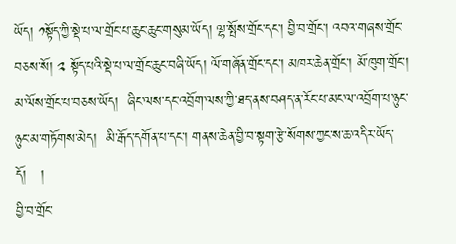ཡོད། ༡སྟོད་ཀྱི་སྡེ་པ་ལ་གྲོང་པ་ཆུང་ཆུང་གསུམ་ཡོད། ལྷ་སྤོས་གྲོང་དང་། བྱི་བ་གྲོང་། འབའ་གཞས་གྲོང་བཅས་སོ། ༢ སྟོད་པའི་སྡེ་པ་ལ་གྲོང་ཆུང་བཞི་ཡོད། ལོ་གཞོན་གྲོང་དང་། མཁར་ཆེན་གྲོང་། མོ་ཁུག་གྲོང་། མ་ལོས་གྲོང་པ་བཅས་ཡོད།  ཞིང་ལས་དང་འབྲོག་ལས་ཀྱི་ཐད་ནས་བཤད་ན་རོང་པ་མང་ལ་འབྲོག་པ་ཉུང་ཉུང་མ་གཏོགས་མེད།  མི་རྒོད་དགོན་པ་དང་། གནས་ཆེན་བྱི་བ་སྟག་རྩེ་སོགས་ཀྱང་ས་ཆ་འདིར་ཡོད་དོ།   །
བྱི་བ་གྲོང་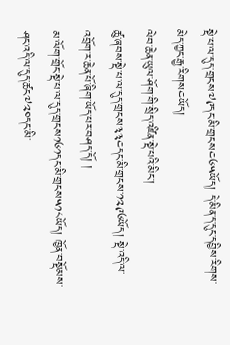སྡེ་པ་ལ་དུད་གྲངས༧༩དང་མི་གྲངས༤༦༥ཡོད། དེ་མིན་ད་དུང་དབྱིས་རིགས་མེད་ཀྱང་རྒྱ་རིགས༤ཡོད།
ལེབ་ཆེན་ཡུལ་ཤོག་གི་སྲིད་འཛིན་སྡེ་པའི་མིང་།
ཚུ་ཞབས་སྡེ་པ་ལ་དུད་གྲངས༣༣༤དང་མི་གྲངས་༡༢༩༦ཡོད། སྡེ་འདི་ལ་འབྲོག་ར་ཆེན་པོ་ཞིག་ཡོད་པར་བཤད་དོ། །
མ་ལོག་གྲོང་སྡེ་པ་ལ་དུད་གྲངས༡༦༡དང་མི་གྲངས༥༡༨ཡོད། ཁྱོན་བསྡོམས་ཤང་འདི་ལ་དུད་ཚང༧༢༠དང་མི་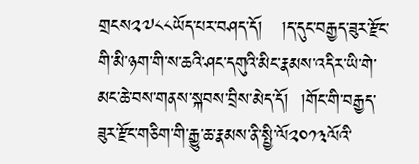གྲངས༢༧༨༨ཡོད་པར་བཤད་དོ།   །ད་དུང་བརྒྱད་ཟུར་རྫོང་གི་མི་ཉག་གི་ས་ཆའི་ཤང་དགུའི་མིང་རྣམས་འདིར་ཡི་གེ་མང་ཆེ་བས་གནས་སྐབས་བྲིས་མེད་དོ།  །གོང་གི་བརྒྱད་ཟུར་རྫོང་གཅིག་གི་རྒྱུ་ཆ་རྣམས་ནི་སྤྱི་ལོ༢༠༡༣ལོའི་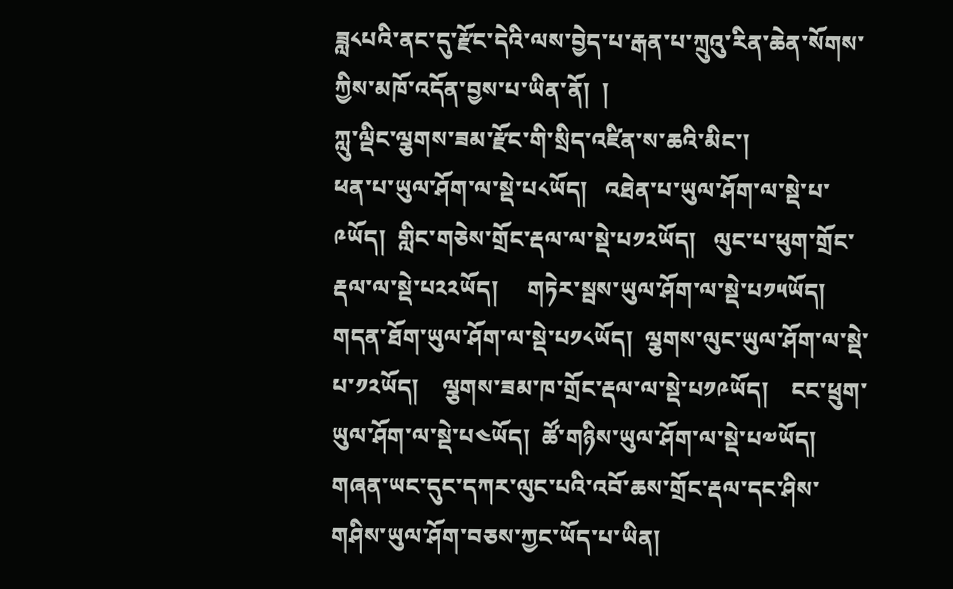ཟླ༨པའི་ནང་དུ་རྫོང་དེའི་ལས་བྱེད་པ་རྒན་པ་ཀྲུའུ་རིན་ཆེན་སོགས་ཀྱིས་མཁོ་འདོན་བྱས་པ་ཡིན་ནོ།  །
ཀླུ་ལྡིང་ལྕགས་ཟམ་རྫོང་གི་སྲིད་འཛིན་ས་ཆའི་མིང་།
ཕན་པ་ཡུལ་ཤོག་ལ་སྡེ་པ༨ཡོད།   འཐེན་པ་ཡུལ་ཤོག་ལ་སྡེ་པ་༩ཡོད།  གླིང་གཅེས་གྲོང་རྡལ་ལ་སྡེ་པ༡༢ཡོད།   ལུང་པ་ཕུག་གྲོང་རྡལ་ལ་སྡེ་པ༢༢ཡོད།     གཏེར་སྦས་ཡུལ་ཤོག་ལ་སྡེ་པ༡༥ཡོད།  གདན་ཐོག་ཡུལ་ཤོག་ལ་སྡེ་པ༡༨ཡོད།  ལྕགས་ལུང་ཡུལ་ཤོག་ལ་སྡེ་པ་༡༢ཡོད།    ལྕགས་ཟམ་ཁ་གྲོང་རྡལ་ལ་སྡེ་པ༡༩ཡོད།    ངང་ཕྲུག་ཡུལ་ཤོག་ལ་སྡེ་པ༤ཡོད།  ཚོ་གཉིས་ཡུལ་ཤོག་ལ་སྡེ་པ༧ཡོད།   གཞན་ཡང་དུང་དཀར་ལུང་པའི་འབོ་ཆས་གྲོང་རྡལ་དང་ཤིས་གཤིས་ཡུལ་ཤོག་བཅས་ཀྱང་ཡོད་པ་ཡིན།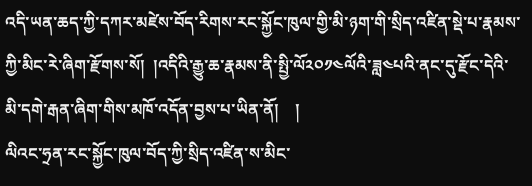འདི་ཡན་ཆད་ཀྱི་དཀར་མཛེས་བོད་རིགས་རང་སྐྱོང་ཁུལ་གྱི་མི་ཉག་གི་སྲིད་འཛིན་སྡེ་པ་རྣམས་ཀྱི་མིང་རེ་ཞིག་རྫོགས་སོ།  །འདིའི་རྒྱུ་ཆ་རྣམས་ནི་སྤྱི་ལོ༢༠༡༤ལོའི་ཟླ༤པའི་ནང་དུ་རྫོང་དེའི་མི་དགེ་རྒན་ཞིག་གིས་མཁོ་འདོན་བྱས་པ་ཡིན་ནོ།    །
ལིའང་ཧྲན་རང་སྐྱོང་ཁུལ་བོད་ཀྱི་སྲིད་འཛིན་ས་མིང་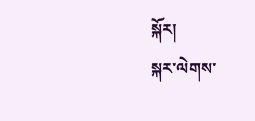སྐོར།
སྐར་ལེགས་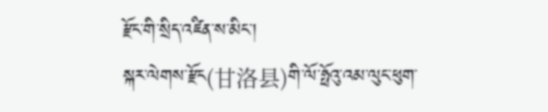རྫོང་གི་སྲིད་འཛིན་ས་མིང་།
སྐར་ལེགས་རྫོང(甘洛县)གི་ལོ་ཧྥོའུ་འམ་ལུང་ཕུག་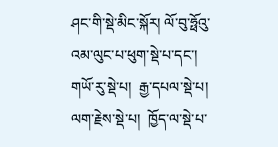ཤང་གི་སྡེ་མིང་སྐོར། ལོ་བུ་ཧྥོའུ་འམ་ལུང་པ་ཕུག་སྡེ་པ་དང་།  གཡོ་རུ་སྡེ་པ།  རྒྱ་དཔལ་སྡེ་པ།  ལག་རྗེས་སྡེ་པ།  ཁྱོད་ལ་སྡེ་པ་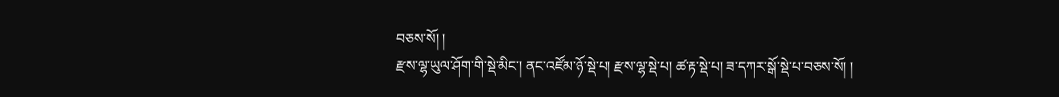བཅས་སོ། །
རྫས་ལྷ་ཡུལ་ཤོག་གི་སྡེ་མིང་། ནང་འཛོམ་ཉོ་སྡེ་པ། རྫས་ལྷ་སྡེ་པ། ཚ་རྟ་སྡེ་པ། ཟ་དཀར་སྒོ་སྡེ་པ་བཅས་སོ། །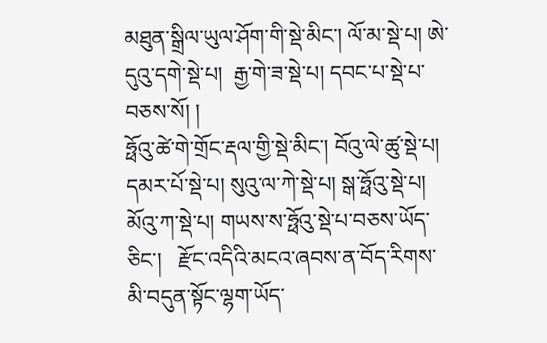མཐུན་སྒྲིལ་ཡུལ་ཤོག་གི་སྡེ་མིང་། ལོ་མ་སྡེ་པ། ཨེ་དུའུ་དགེ་སྡེ་པ།  རྒྱ་གེ་ཟ་སྡེ་པ། དབང་པ་སྡེ་པ་བཅས་སོ། །
ཧྥོའུ་ཚེ་གེ་གྲོང་རྡལ་གྱི་སྡེ་མིང་། བོའུ་ལེ་ཚུ་སྡེ་པ། དམར་པོ་སྡེ་པ། སུའུ་ལ་ཀེ་སྡེ་པ། སྒ་ཧྥོའུ་སྡེ་པ། མོའུ་ཀ་སྡེ་པ། གཡས་ས་ཧྥོའུ་སྡེ་པ་བཅས་ཡོད་ཅིང་།   རྫོང་འདིའི་མངའ་ཞབས་ན་བོད་རིགས་མི་བདུན་སྟོང་ལྷག་ཡོད་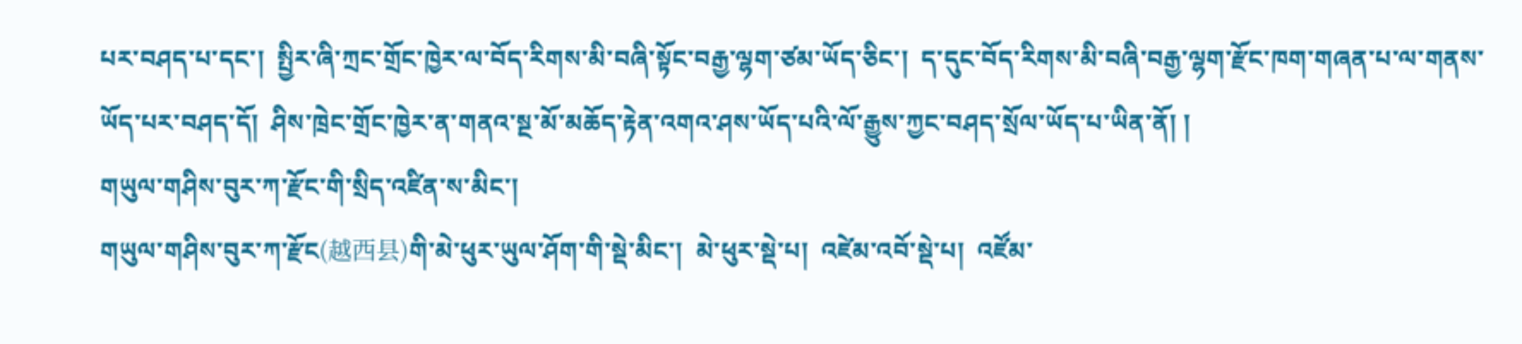པར་བཤད་པ་དང་།  སྤྱིར་ཞི་ཀྲང་གྲོང་ཁྱེར་ལ་བོད་རིགས་མི་བཞི་སྟོང་བརྒྱ་ལྷག་ཙམ་ཡོད་ཅིང་།  ད་དུང་བོད་རིགས་མི་བཞི་བརྒྱ་ལྷག་རྫོང་ཁག་གཞན་པ་ལ་གནས་ཡོད་པར་བཤད་དོ།  ཤིས་ཁྲེང་གྲོང་ཁྱེར་ན་གནའ་སྔ་མོ་མཆོད་རྟེན་འགའ་ཤས་ཡོད་པའི་ལོ་རྒྱུས་ཀྱང་བཤད་སྲོལ་ཡོད་པ་ཡིན་ནོ། །
གཡུལ་གཤིས་བུར་ཀ་རྫོང་གི་སྲིད་འཛིན་ས་མིང་།
གཡུལ་གཤིས་བུར་ཀ་རྫོང(越西县)གི་མེ་ཕུར་ཡུལ་ཤོག་གི་སྡེ་མིང་།  མེ་ཕུར་སྡེ་པ།  འཛེམ་འབོ་སྡེ་པ།  འཛོམ་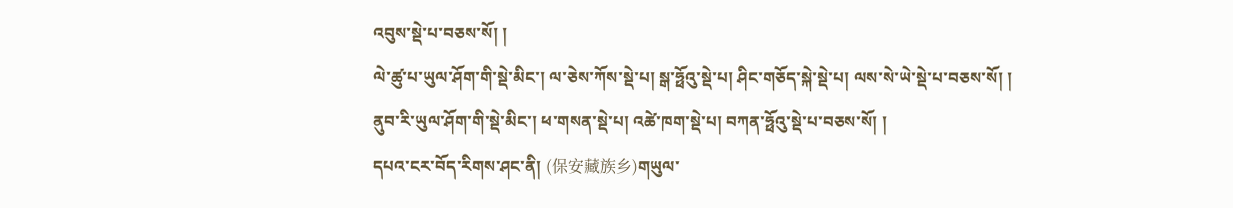འབུས་སྡེ་པ་བཅས་སོ། །
ལེ་ཚུ་པ་ཡུལ་ཤོག་གི་སྡེ་མིང་། ལ་ཅེས་ཀོས་སྡེ་པ། སྒ་ཧྥོའུ་སྡེ་པ། ཤིང་གཅོད་སྐེ་སྡེ་པ། ལས་སེ་ཡེ་སྡེ་པ་བཅས་སོ། །
ནུབ་རི་ཡུལ་ཤོག་གི་སྡེ་མིང་། ཕ་གསན་སྡེ་པ། འཚེ་ཁག་སྡེ་པ། བཀན་ཧྥོའུ་སྡེ་པ་བཅས་སོ། །
དཔའ་ངར་བོད་རིགས་ཤང་ནི། (保安藏族乡)གཡུལ་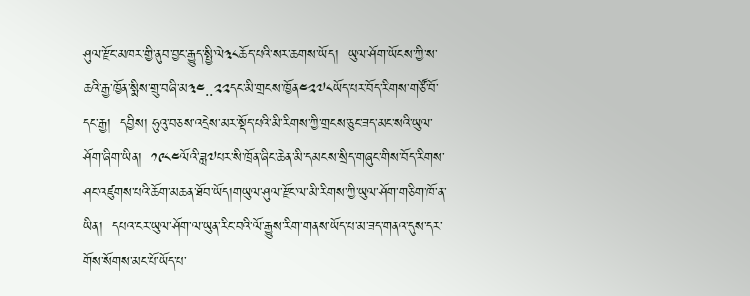ཤུལ་རྫོང་མཁར་གྱི་ནུབ་བྱང་རྒྱུད་སྤྱི་ལེ༣༨ཆོད་པའི་སར་ཆགས་ཡོད།  ཡུལ་ཤོག་ཡོངས་ཀྱི་ས་ཆའི་རྒྱ་ཁྱོན་སྨིས་གྲུ་བཞི་མ༣༤..༢༢དང་མི་གྲངས་ཁྱོན༤༢༧༨ཡོད་པར་བོད་རིགས་གཙོ་བོ་དང་རྒྱ།  དབྱིས། ཧུའུ་བཅས་འདྲེས་མར་སྡོད་པའི་མི་རིགས་ཀྱི་གྲངས་ཅུང་ཟད་མང་སའི་ཡུལ་ཤོག་ཞིག་ཡིན།  ༡༩༨༤ལོའི་ཟླ༧པར་སི་ཁྲོན་ཞིང་ཆེན་མི་དམངས་སྲིད་གཞུང་གིས་བོད་རིགས་ཤང་འཛུགས་པའི་ཆོག་མཆན་ཐོབ་ཡོད།གཡུལ་ཤུལ་རྫོང་ལ་མི་རིགས་ཀྱི་ཡུལ་ཤོག་གཅིག་ཁོ་ན་ཡིན།  དཔའ་ངར་ཡུལ་ཤོག་ལ་ཡུན་རིང་བའི་ལོ་རྒྱུས་རིག་གནས་ཡོད་པ་མ་ཟད་གནའ་དུས་དར་གོས་སོགས་མང་པོ་ཡོད་པ་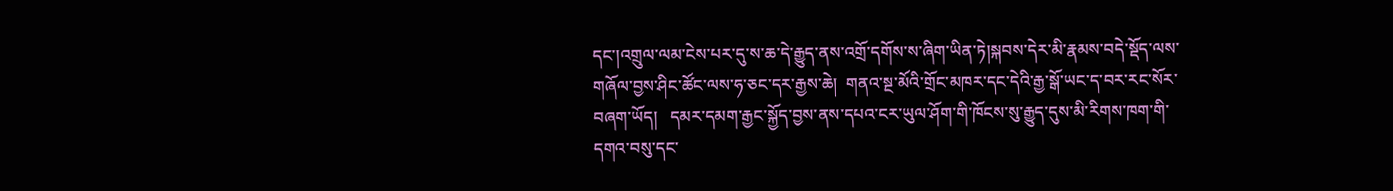དང་།འགྲུལ་ལམ་ངེས་པར་དུ་ས་ཆ་དེ་རྒྱུད་ནས་འགྲོ་དགོས་ས་ཞིག་ཡིན་ཏེ།སྐབས་དེར་མི་རྣམས་བདེ་སྡོད་ལས་གཞོལ་བྱས་ཤིང་ཚོང་ལས་ཧ་ཅང་དར་རྒྱས་ཆེ།  གནའ་སྔ་མོའི་གྲོང་མཁར་དང་དེའི་རྒྱ་སྒོ་ཡང་ད་བར་རང་སོར་བཞག་ཡོད།   དམར་དམག་རྒྱང་སྐྱོད་བྱས་ནས་དཔའ་ངར་ཡུལ་ཤོག་གི་ཁོངས་སུ་རྒྱུད་དུས་མི་རིགས་ཁག་གི་དགའ་བསུ་དང་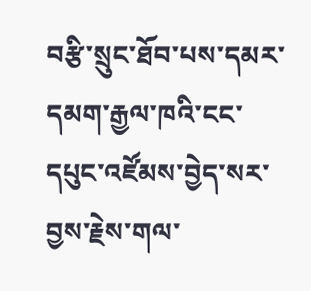བརྩི་སྲུང་ཐོབ་པས་དམར་དམག་རྒྱལ་ཁའི་ངང་དཔུང་འཛོམས་བྱེད་སར་བྱས་རྗེས་གལ་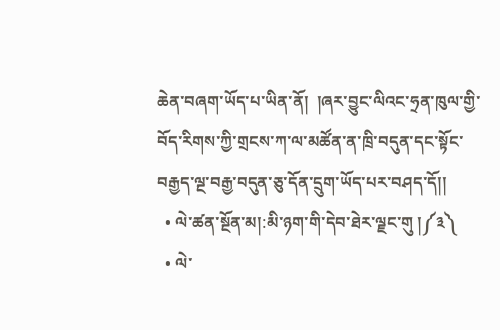ཆེན་བཞག་ཡོད་པ་ཡིན་ནོ།  །ཞར་བྱུང་ལིའང་ཧྲན་ཁུལ་གྱི་བོད་རིགས་ཀྱི་གྲངས་ཀ་ལ་མཚོན་ན་ཁྲི་བདུན་དང་སྟོང་བརྒྱད་ལྔ་བརྒྱ་བདུན་ཅུ་དོན་དྲུག་ཡོད་པར་བཤད་དོ།།
  • ལེ་ཚན་སྔོན་མ།:མི་ཉག་གི་དེབ་ཐེར་ལྗང་གུ །༼༣༽
  • ལེ་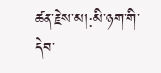ཚན་རྗེས་མ།:མི་ཉག་གི་དེབ་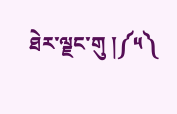ཐེར་ལྗང་གུ །༼༥༽